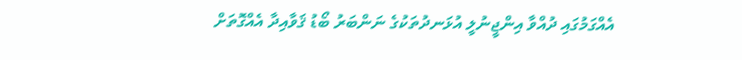އެއްގަމުގައި ދުއްވާ އިންޖީނުލީ އުޅަނދުތަކުގެ ނަންބަރު ބޯޑު ޤަވާއިދާ އެއްގޮތަށް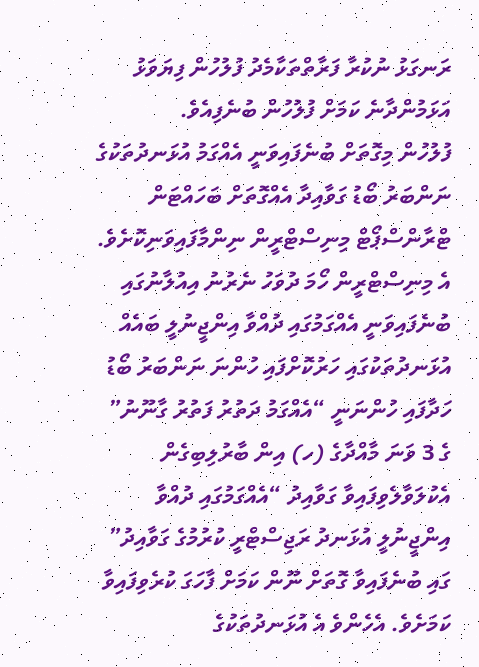ރަނގަޅު ނުކުރާ ފަރާތްތަކާމެދު ފުލުހުން ފިޔަވަޅު އަޅަމުންދާނެ ކަމަށް ފުލުހުން ބުނެފިއެވެ.
ފުލުހުން މިގޮތަށް ބުނެފައިވަނީ އެއްގަމު އުޅަނދުތަކުގެ ނަންބަރު ބޯޑު ގަވާއިދާ އެއްގޮތަށް ބަހައްޓަން ޓްރާންސްޕޯޓް މިނިސްޓްރީން ނިންމާފައިވަނިކޮށެވެ. އެ މިނިސްޓްރީން ހޯމަ ދުވަހު ނެރުނު އިއުލާނުގައި ބުނެފައިވަނީ އެއްގަމުގައި ދުއްވާ އިންޖީނުލީ ބައެއް އުޅަނދުތަކުގައި ހަރުކޮށްފައި ހުންނަ ނަންބަރު ބޯޑު ހަދާފައި ހުންނަނީ “އެއްގަމު ދަތުރު ފަތުރު ގާނޫނު” ގެ 3 ވަނަ މާއްދާގެ (ހ) އިން ބާރުލިބިގެން އެކުލަވާލެވިފައިވާ ގަވާއިދު “އެއްގަމުގައި ދުއްވާ އިންޖީނުލީ އުޅަނދު ރަޖިސްޓްރީ ކުރުމުގެ ގަވާއިދު” ގައި ބުނެފައިވާ ގޮތަށް ނޫން ކަމަށް ފާހަގަ ކުރެވިފައިވާ ކަމަށެވެ. އެހެންވެ އެ އުޅަނދުތަކުގެ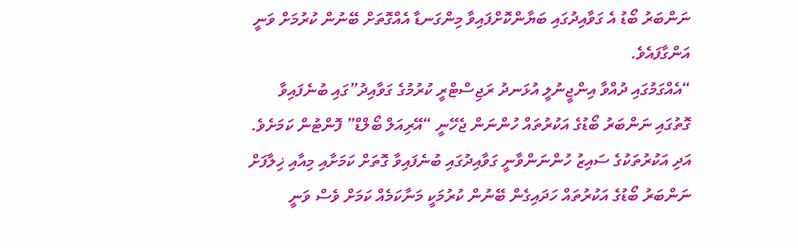ނަންބަރު ބޯޑު އެ ގަވާއިދުގައި ބަޔާންކޮށްފައިވާ މިންގަނޑާ އެއްގޮތަށް ބޭނުން ކުރުމަށް ވަނީ އަންގާފައެވެ.
“އެއްގަމުގައި ދުއްވާ އިންޖީނުލީ އުޅަނދު ރަޖިސްޓްރީ ކުރުމުގެ ގަވާއިދު”ގައި ބުނެފައިވާ ގޮތުގައި ނަންބަރު ބޯޑުގެ އަކުރުތައް ހުންނަން ޖެހޭނީ “އޭރިއަލް ބޯލްޑް” ފޮންޓުން ކަމަށެވެ. އަދި އަކުރުތަކުގެ ސައިޒު ހުންނަންވާނީ ގަވާއިދުގައި ބުނެފައިވާ ގޮތަށް ކަމަށާއި މިއާއި ޚިލާފަށް ނަންބަރު ބޯޑުގެ އަކުރުތައް ހަދައިގެން ބޭނުން ކުރުމަކީ މަނާކަމެއް ކަމަށް ވެސް ވަނީ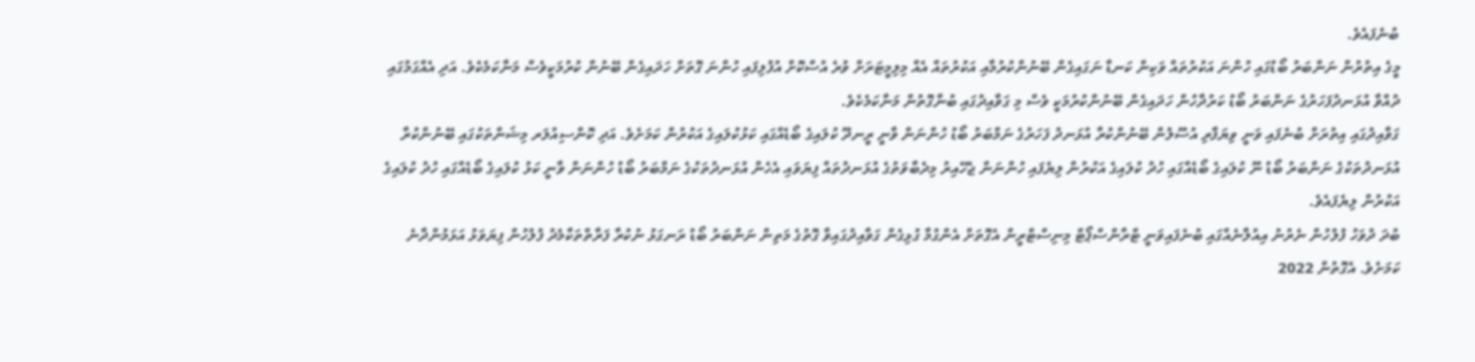ބުނެފައެވެ.
މީގެ އިތުރުން ނަންބަރު ބޯޑުގައި ހުންނަ އަކުރުތައް ވަކިން ކަނޑާ ނަގައިގެން ބޭނުންކުރުމާއި އަކުރުތައް އެއް މިލިމީޓަރަށް ވުރެ އުސްކޮށް އުފުލިފައި ހުންނަ ގޮތަށް ހަދައިގެން ބޭނުން ކުރުމަކީވެސް މަނާކަމެކެވެ. އަދި އެއްގަމުގައި ދުއްވާ އުޅަނދުފަހަރުގެ ނަންބަރު ބޯޑު ކަރުދާހުން ހަދައިގެން ބޭނުންކުރުމަކީ ވެސް މި ގަވާއިދުގައި ބުނާގޮތުން މަނާކަމެކެވެ.
ގަވާއިދުގައި އިތުރަށް ބުނެފައި ވަނީ ވިޔަފާރި އުސޫލުން ބޭނުންކުރާ އުޅަނދު ފަހަރުގެ ނަމްބަރު ބޯޑު ހުންނަން ވާނީ ރީނދޫ ކުލައިގެ ބޯޑެއްގައި ކަޅުކުލައިގެ އަކުރުން ކަމަށެވެ. އަދި ކޮންސިއުލަރ މިޝަންތަކުގައި ބޭނުންކުރާ އުޅަނދުތަކުގެ ނަންބަރު ބޯޑު ނޫ ކުލައިގެ ބޯޑެއްގައި ހުދު ކުލައިގެ އަކުރުން ލިޔެފައި ހުންނަން ޖެހޭއިރު މިދެބާވަތުގެ އުޅަނދުތައް ފިޔަވައި އެހެން އުޅަނދުތަކުގެ ނަމްބަރު ބޯޑު ހުންނަން ވާނީ ކަޅު ކުލައިގެ ބޯޑެއްގައި ހުދު ކުލައިގެ އަކުރުން ލިޔެފައެވެ.
ބުދަ ދުވަހު ފުލުހުން ނެރުނު އިއުލާނެއްގައި ބުނެފައިވަނީ ޓްރާންސްޕޯޓް މިނިސްޓްރީން އެގޮތަށް އެންގުމާ ގުޅިގެން ގަވާއިދުގައިވާ ގޮތުގެ މަތިން ނަންބަރު ބޯޑު ރަނގަޅު ނުކުރާ ފަރާތްތަކާމެދު ފުލުހުން ފިޔަވަޅު އަޅަމުންދާނެ ކަމަށެވެ. އެގޮތުން 2022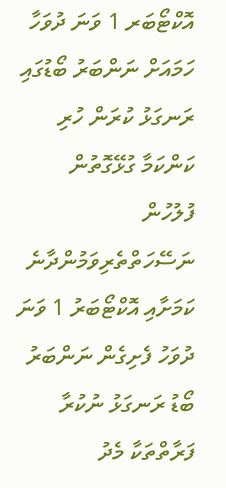އޮކްޓޯބަރ 1 ވަނަ ދުވަހާ ހަމައަށް ނަންބަރު ބޯޑުގައި ރަނގަޅު ކުރަން ހުރި ކަންކަމާ ގުޅޭގޮތުން ފުލުހުން ނަސޭހަތްތެރިވަމުންދާނެ ކަމަށާއި އޮކްޓޯބަރު 1 ވަނަ ދުވަހު ފެށިގެން ނަންބަރު ބޯޑު ރަނގަޅު ނުކުރާ ފަރާތްތަކާ މެދު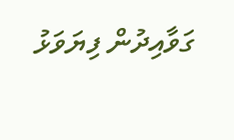ގަވާއިދުން ފިޔަވަޅު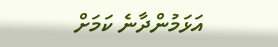އަޅަމުންދާނެ ކަމަށް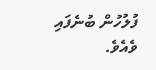ފުލުހުން ބުނެފައި ވެއެވެ.